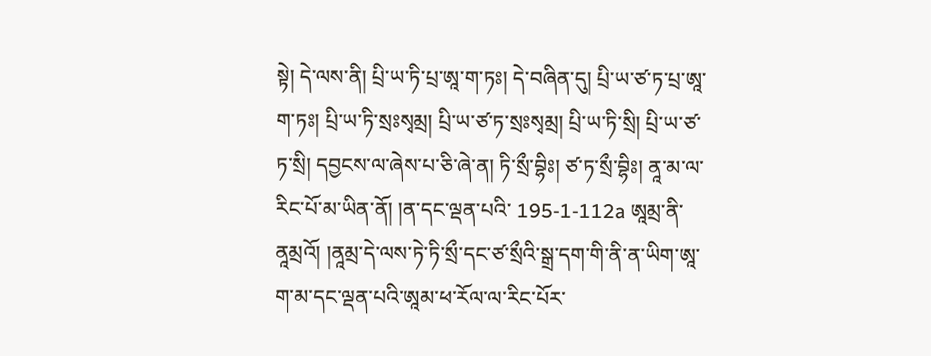སྟེ། དེ་ལས་ནི། པྲི་ཡ་ཏི་པྲ་ཨཱ་ག་ཏཿ། དེ་བཞིན་དུ། པྲི་ཡ་ཙ་ཏ་པྲ་ཨཱ་ག་ཏཿ། པྲི་ཡ་ཏི་སྲཿསྭམྲ། པྲི་ཡ་ཙ་ཏ་སྲཿསྭམྲ། པྲི་ཡ་ཏི་སྲི། པྲི་ཡ་ཙ་ཏ་སྲི། དབྱངས་ལ་ཞེས་པ་ཅི་ཞེ་ན། ཏི་སྲྀ་བྷིཿ། ཙ་ཏ་སྲྀ་བྷིཿ། ནཱ་མ་ལ་རིང་པོ་མ་ཡིན་ནོ། །ན་དང་ལྡན་པའི་ 195-1-112a ཨཱམྲ་ནི་ནཱམྲའོ། །ནཱམྲ་དེ་ལས་ཏེ་ཏི་སྲྀ་དང་ཙ་སྲྀའི་སྒྲ་དག་གི་ནི་ན་ཡིག་ཨཱ་ག་མ་དང་ལྡན་པའི་ཨཱམ་ཕ་རོལ་ལ་རིང་པོར་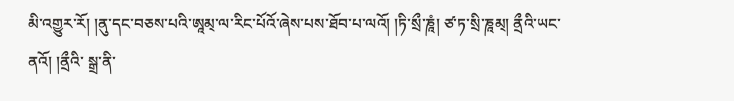མི་འགྱུར་རོ། །ནུ་དང་བཅས་པའི་ཨཱམ྄་ལ་རིང་པོའོ་ཞེས་པས་ཐོབ་པ་ལའོ། །ཏི་སྲྀ་ཎཱཾ། ཙ་ཏ་སྲི་ཎཱམ྄། ནྲྀའི་ཡང་ནའོ། །ནྲྀའི་ སྒྲ་ནི་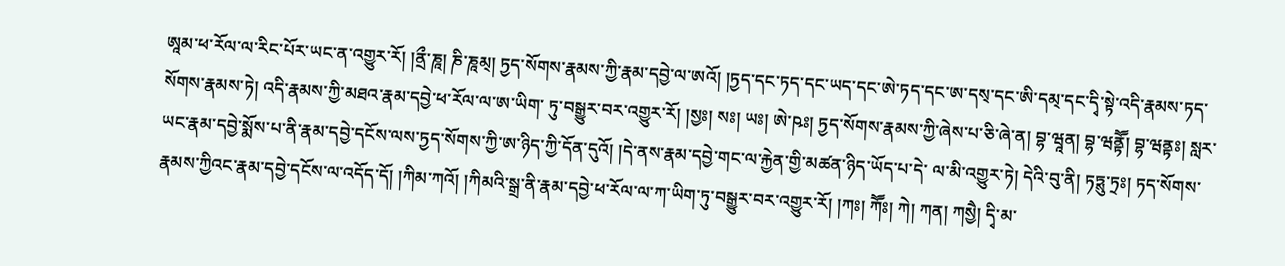ཨཱམ་ཕ་རོལ་ལ་རིང་པོར་ཡང་ན་འགྱུར་རོ། །ནྲྀ་ཎཱ། ཎི་ཎཱམ྄། ཏྱད་སོགས་རྣམས་ཀྱི་རྣམ་དབྱེ་ལ་ཨའོ། །ཏྱད་དང་ཏད་དང་ཡད་དང་ཨེ་ཏད་དང་ཨ་དས྄་དང་ཨི་དམ྄་དང་དྭི་སྟེ་འདི་རྣམས་ཏད་སོགས་རྣམས་ཏེ། འདི་རྣམས་ཀྱི་མཐའ་རྣམ་དབྱེ་ཕ་རོལ་ལ་ཨ་ཡིག་ ཏུ་བསྒྱུར་བར་འགྱུར་རོ། །སྱཿ། སཿ། ཡཿ། ཨེ་ཥཿ། ཏྱད་སོགས་རྣམས་ཀྱི་ཞེས་པ་ཅི་ཞེ་ན། བྷ་ཝཱན། བྷ་ཝནྟཽ། བྷ་ཝནྟཿ། སླར་ཡང་རྣམ་དབྱེ་སྨོས་པ་ནི་རྣམ་དབྱེ་དངོས་ལས་ཏྱད་སོགས་ཀྱི་ཨ་ཉིད་ཀྱི་དོན་དུའོ། །དེ་ནས་རྣམ་དབྱེ་གང་ལ་རྐྱེན་གྱི་མཚན་ཉིད་ཡོད་པ་དེ་ ལ་མི་འགྱུར་ཏེ། དེའི་བུ་ནི། ཏཏྶུ་ཏྲཿ། ཏད་སོགས་རྣམས་ཀྱིའང་རྣམ་དབྱེ་དངོས་ལ་འདོད་དོ། །ཀིམ་ཀའོ། །ཀིམའི་སྒྲ་ནི་རྣམ་དབྱེ་ཕ་རོལ་ལ་ཀ་ཡིག་ཏུ་བསྒྱུར་བར་འགྱུར་རོ། །ཀཿ། ཀཽཿ། ཀེ། ཀན། ཀསྱཻ། དྭི་མ་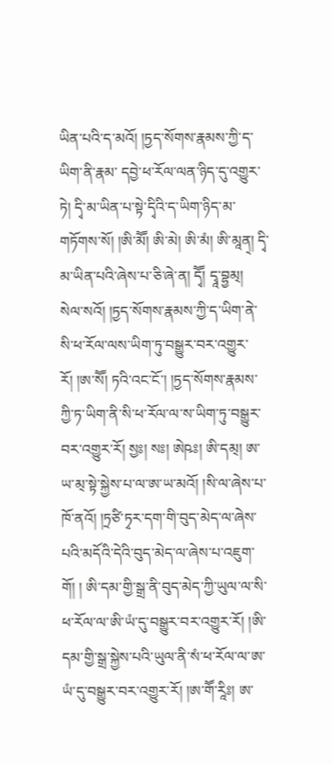ཡིན་པའི་ད་མའོ། །ཏྱད་སོགས་རྣམས་ཀྱི་ད་ཡིག་ནི་རྣམ་ དབྱེ་ཕ་རོལ་ལན་ཉིད་དུ་འགྱུར་ཏེ། དྭི་མ་ཡིན་པ་སྟེ་དྭིའི་ད་ཡིག་ཉིད་མ་གཏོགས་སོ། །ཨི་མཽ། ཨི་མེ། ཨི་མཾ། ཨི་མཱན྄། དྭི་མ་ཡིན་པའི་ཞེས་པ་ཅི་ཞེ་ན། དྭཽ། དྭཱ་བྷྱམ྄། སེལ་སའོ། །ཏྱད་སོགས་རྣམས་ཀྱི་ད་ཡིག་ནེ་སི་ཕ་རོལ་ལས་ཡིག་ཏུ་བསྒྱུར་བར་འགྱུར་རོ། །ཨ་སཽ། ཏའི་འང་ངོ་། །ཏྱད་སོགས་རྣམས་ཀྱི་ཏ་ཡིག་ནི་སི་ཕ་རོལ་ལ་ས་ཡིག་ཏུ་བསྒྱུར་བར་འགྱུར་རོ། སྱཿ། སཿ། ཨེཥཿ། ཨི་དམ྄། ཨ་ཡ་མ྄་སྟེ་སྐྱེས་པ་ལ་ཨ་ཡ་མའོ། །སི་ལ་ཞེས་པ་ཁོ་ནའོ། །ཏྲཙི་ཏྭར་དག་གི་བུད་མེད་ལ་ཞེས་པའི་མདོའི་དེའི་བུད་མེད་ལ་ཞེས་པ་འཇུག་གོ། ། ཨི་དམ་གྱི་སྒྲ་ནི་བུད་མེད་ཀྱི་ཡུལ་ལ་སི་ཕ་རོལ་ལ་ཨི་ཡཾ་དུ་བསྒྱུར་བར་འགྱུར་རོ། །ཨི་དམ་གྱི་སྒྲ་སྐྱེས་པའི་ཡུལ་ནི་སཾ་ཕ་རོལ་ལ་ཨ་ཡཾ་དུ་བསྒྱུར་བར་འགྱུར་རོ། །ཨ་གཽ་རཱིཿ། ཨ་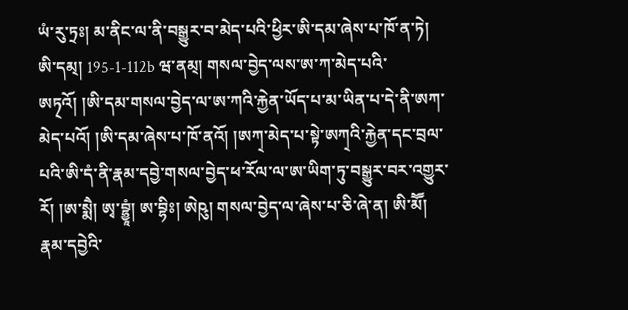ཡཾ་རུ་ཏྲཿ། མ་ནིང་ལ་ནི་བསྒྱུར་བ་མེད་པའི་ཕྱིར་ཨི་དམ་ཞེས་པ་ཁོ་ན་ཏེ། ཨི་དམ྄། 195-1-112b ཝ་ནམ྄། གསལ་བྱེད་ལས་ཨ་ཀ་མེད་པའི་ཨཏ྄འོ། །ཨི་དམ་གསལ་བྱེད་ལ་ཨ་ཀའི་རྐྱེན་ཡོད་པ་མ་ཡིན་པ་དེ་ནི་ཨཀ་མེད་པའོ། །ཨི་དམ་ཞེས་པ་ཁོ་ནའོ། །ཨཀ྄་མེད་པ་སྟེ་ཨཀ྄འི་རྐྱེན་དང་བྲལ་པའི་ཨི་དཾ་ནི་རྣམ་དབྱེ་གསལ་བྱེད་ཕ་རོལ་ལ་ཨ་ཡིག་ཏུ་བསྒྱུར་བར་འགྱུར་ རོ། །ཨ་སྨཻ། ཨྭ་བྷྱཱཾ། ཨ་བྷིཿ། ཨེཥུ། གསལ་བྱེད་ལ་ཞེས་པ་ཅི་ཞེ་ན། ཨི་མཽ། རྣམ་དབྱེའི་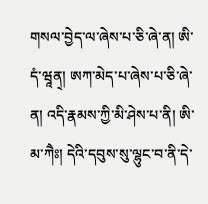གསལ་བྱེད་ལ་ཞེས་པ་ཅི་ཞེ་ན། ཨི་དཾ་ཝཱན྄། ཨཀ་མེད་པ་ཞེས་པ་ཅི་ཞེ་ན། འདི་རྣམས་ཀྱི་མི་ཤེས་པ་ནི། ཨི་མ་ཀཻཿ། དེའི་དབུས་སུ་ལྷུང་བ་ནི་དེ་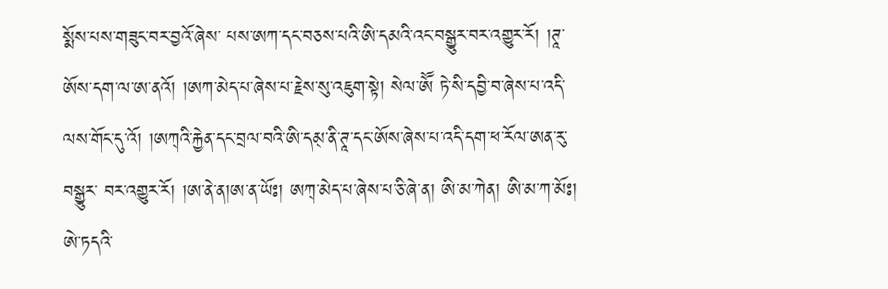སྨོས་པས་གཟུང་བར་བྱའོ་ཞེས་ པས་ཨཀ་དང་བཅས་པའི་ཨི་དམའི་འང་བསྒྱུར་བར་འགྱུར་རོ། །ཊཱ་ཨོས་དག་ལ་ཨ་ནའོ། །ཨཀ་མེད་པ་ཞེས་པ་རྗེས་སུ་འཇུག་སྟེ། སེལ་ཨཽ ཏེ་སི་དབྱི་བ་ཞེས་པ་འདི་ལས་གོང་དུ་འོ། །ཨཀ྄འི་རྐྱེན་དང་བྲལ་བའི་ཨི་དམ྄་ནི་ཊཱ་དང་ཨོས་ཞེས་པ་འདི་དག་ཕ་རོལ་ཨན་རུ་བསྒྱུར་ བར་འགྱུར་རོ། །ཨ་ནེ་ན།ཨ་ན་ཡོཿ། ཨཀ྄་མེད་པ་ཞེས་པ་ཅི་ཞེ་ན། ཨི་མ་ཀེན། ཨི་མ་ཀ་མོཿ། ཨེ་ཏདའི་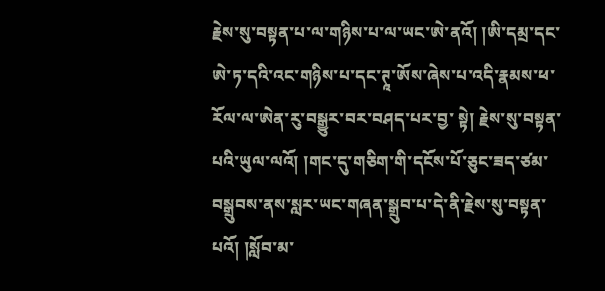རྗེས་སུ་བསྟན་པ་ལ་གཉིས་པ་ལ་ཡང་ཨེ་ནའོ། །ཨི་དམྲ་དང་ཨེ་ཏ་དའི་འང་གཉིས་པ་དང་ཊཱ་ཨོས་ཞེས་པ་འདི་རྣམས་ཕ་རོལ་ལ་ཨེན་རུ་བསྒྱུར་བར་བཤད་པར་བྱ་ སྟེ། རྗེས་སུ་བསྟན་པའི་ཡུལ་ལའོ། །གང་དུ་གཅིག་གི་དངོས་པོ་ཅུང་ཟད་ཙམ་བསྒྲུབས་ནས་སླར་ཡང་གཞན་སྒྲུབ་པ་དེ་ནི་རྗེས་སུ་བསྟན་པའོ། །སློབ་མ་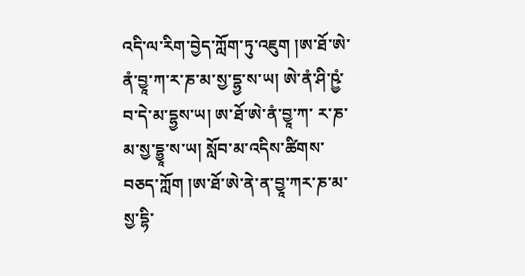འདི་ལ་རིག་བྱེད་ཀློག་ཏུ་འཇུག །ཨ་ཐོ་ཨེ་ནཾ་བྱཱ་ཀ་ར་ཎ་མ་སྱ་དྷྱ་ས་ཡ། ཨེ་ནཾ་ཤི་ཥྱཾ་བ་དེ་མ་དྷྱས་ཡ། ཨ་ཐོ་ཨེ་ནཾ་བྱཱ་ཀ་ ར་ཎ་མ་སྱ་དྷྱཱ་ས་ཡ། སློབ་མ་འདིས་ཚིགས་བཅད་ཀློག །ཨ་ཐོ་ཨེ་ནེ་ན་བྱཱ་ཀར་ཎ་མ་སྱ་དྷི་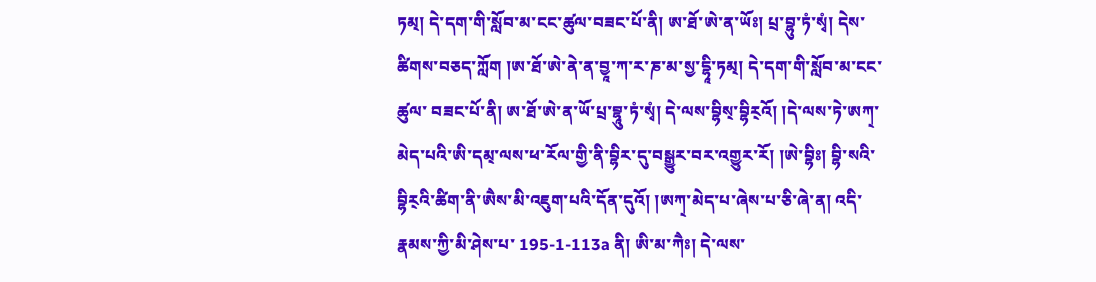ཏམ྄། དེ་དག་གི་སློབ་མ་ངང་ཚུལ་བཟང་པོ་ནི། ཨ་ཐོ་ཨེ་ན་ཡོཿ། པྲ་བྷུ་ཏཾ་སྭཾ། དེས་ཚིགས་བཅད་ཀློག །ཨ་ཐོ་ཨེ་ནེ་ན་བྱཱ་ཀ་ར་ཎ་མ་སྱ་དྷཱི་ཏམ྄། དེ་དག་གི་སློབ་མ་ངང་ཚུལ་ བཟང་པོ་ནི། ཨ་ཐོ་ཨེ་ན་ཡོ་པྲ་བྷཱུ་ཏཾ་སྭཾ། དེ་ལས་བྷིས྄་བྷིར྄འོ། །དེ་ལས་ཏེ་ཨཀ྄་མེད་པའི་ཨི་དམ྄་ལས་ཕ་རོལ་གྱི་ནི་བྷིར་དུ་བསྒྱུར་བར་འགྱུར་རོ། །ཨེ་བྷིཿ། བྷི་སའི་བྷིར྄འི་ཚིག་ནི་ཨཻས་མི་འཇུག་པའི་དོན་དུའོ། །ཨཀ྄་མེད་པ་ཞེས་པ་ཅི་ཞེ་ན། འདི་རྣམས་ཀྱི་མི་ཤེས་པ་ 195-1-113a ནི། ཨི་མ་ཀཻཿ། དེ་ལས་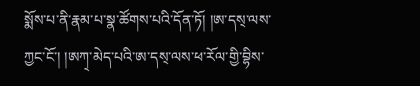སྨོས་པ་ནི་རྣམ་པ་སྣ་ཚོགས་པའི་དོན་ཏོ། །ཨ་དས྄་ལས་ཀྱང་ངོ་། །ཨཀ྄་མེད་པའི་ཨ་དས྄་ལས་ཕ་རོལ་གྱི་བྷིས་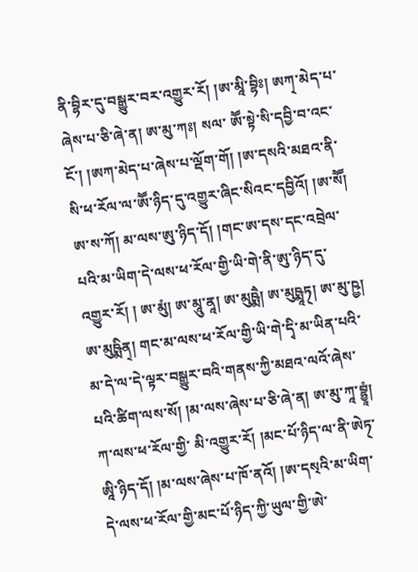ནི་བྷིར་དུ་བསྒྱུར་བར་འགྱུར་རོ། །ཨ་མཱི་བྷིཿ། ཨཀ྄་མེད་པ་ཞེས་པ་ཅི་ཞེ་ན། ཨ་མུ་ཀཿ། སལ་ ཨཽ་སྟེ་སི་དབྱི་བ་འང་ངོ་། །ཨཀ་མེད་པ་ཞེས་པ་ལྡོག་གོ། །ཨ་དསའི་མཐའ་ནི་སི་ཕ་རོལ་ལ་ཨཽ་ཉིད་དུ་འགྱུར་ཞིང་སིའང་དབྱིའོ། །ཨ་སཽ། ཨ་ས་ཀོ། མ་ལས་ཨུ་ཉིད་དོ། །གང་ཨ་དས་དང་འབྲེལ་པའི་མ་ཡིག་དེ་ལས་ཕ་རོལ་གྱི་ཡི་གེ་ནི་ཨུ་ཉིད་དུ་འགྱུར་རོ། ། ཨ་མུཾ། ཨ་མཱུ་ནཱ། ཨ་མུཥྨཻ། ཨ་མུཥྨཱཏ྄། ཨ་མུ་ཥྱ། ཨ་མུཥྨིན྄། གང་མ་ལས་ཕ་རོལ་གྱི་ཡི་གེ་དྭི་མ་ཡིན་པའི་མ་དེ་ལ་དེ་ལྟར་བསྒྱུར་བའི་གནས་ཀྱི་མཐའ་ལའོ་ཞེས་པའི་ཚིག་ལས་སོ། །མ་ལས་ཞེས་པ་ཅི་ཞེ་ན། ཨ་མུ་ཀཱ་བྷྱཱཾ། ཀ་ལས་ཕ་རོལ་གྱི་ མི་འགྱུར་རོ། །མང་པོ་ཉིད་ལ་ནི་ཨེཏ྄་ཨཱི་ཉིད་དོ། །མ་ལས་ཞེས་པ་ཁོ་ནའོ། །ཨ་དས྄འི་མ་ཡིག་དེ་ལས་ཕ་རོལ་གྱི་མང་པོ་ཉིད་ཀྱི་ཡུལ་གྱི་ཨེ་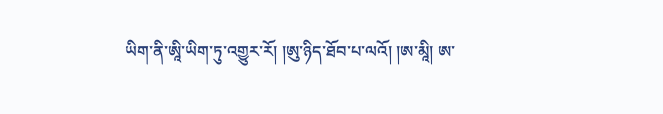ཡིག་ནི་ཨཱི་ཡིག་ཏུ་འགྱུར་རོ། །ཨུ་ཉིད་ཐོབ་པ་ལའོ། །ཨ་མཱི། ཨ་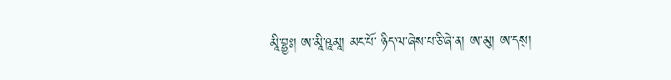མཱི་བྷྱཿ། ཨ་མཱི་ཥཱམཱ། མང་པོ་ ཉིད་ལ་ཞེས་པ་ཅི་ཞེ་ན། ཨ་མུ། ཨ་དས྄།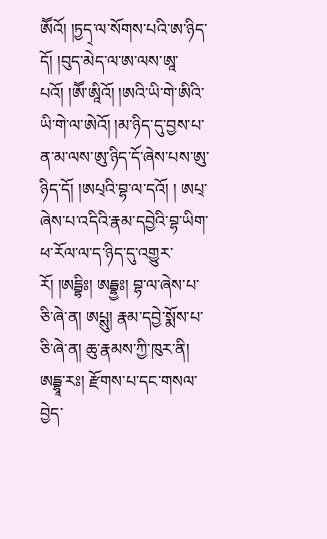ཨཽའོ། །ཏྱད྄་ལ་སོགས་པའི་ཨ་ཉིད་དོ། །བུད་མེད་ལ་ཨ་ལས་ཨཱ་པའོ། །ཨཽ་ཨཱིའོ། །ཨའི་ཡི་གེ་ཨིའི་ཡི་གེ་ལ་ཨེའོ། །མ་ཉིད་དུ་བྱས་པ་ན་མ་ལས་ཨུ་ཉིད་དོ་ཞེས་པས་ཨུ་ཉིད་དོ། །ཨཔ྄འི་བྷ་ལ་དའོ། ། ཨཔ྄་ཞེས་པ་འདིའི་རྣམ་དབྱེའི་བྷ་ཡིག་ཕ་རོལ་ལ་ད་ཉིད་དུ་འགྱུར་རོ། །ཨདྦྷིཿ། ཨདྦྷྱཿ། བྷ་ལ་ཞེས་པ་ཅི་ཞེ་ན། ཨཔྶུ། རྣམ་དབྱེ་སྨོས་པ་ཅི་ཞེ་ན། ཆུ་རྣམས་ཀྱི་ཁུར་ནི། ཨདྦྷཱ་རཿ། རྫོགས་པ་དང་གསལ་བྱེད་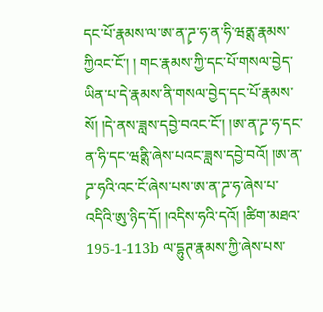དང་པོ་རྣམས་ལ་ཨ་ན་ཌྭ་ཧ་ན་ཧི་ཝནྶ་རྣམས་ཀྱིའང་ངོ་། ། གང་རྣམས་ཀྱི་དང་པོ་གསལ་བྱེད་ཡིན་པ་དེ་རྣམས་ནི་གསལ་བྱེད་དང་པོ་རྣམས་སོ། །དེ་ནས་ཟླས་དབྱེ་བའང་ངོ་། །ཨ་ན་ཌྭ་ཧ་དང་ན་ཧི་དང་ཝནྶི་ཞེས་པའང་ཟླས་དབྱེ་བའོ། །ཨ་ན་ཌྭ་ཧའི་འང་ངོ་ཞེས་པས་ཨ་ན་ཌྭ་ཧ་ཞེས་པ་འདིའི་ཨུ་ཉིད་དོ། །འདིས་ཧའི་དའོ། །ཚིག་མཐའ་ 195-1-113b ལ་དྷུཊ་རྣམས་ཀྱི་ཞེས་པས་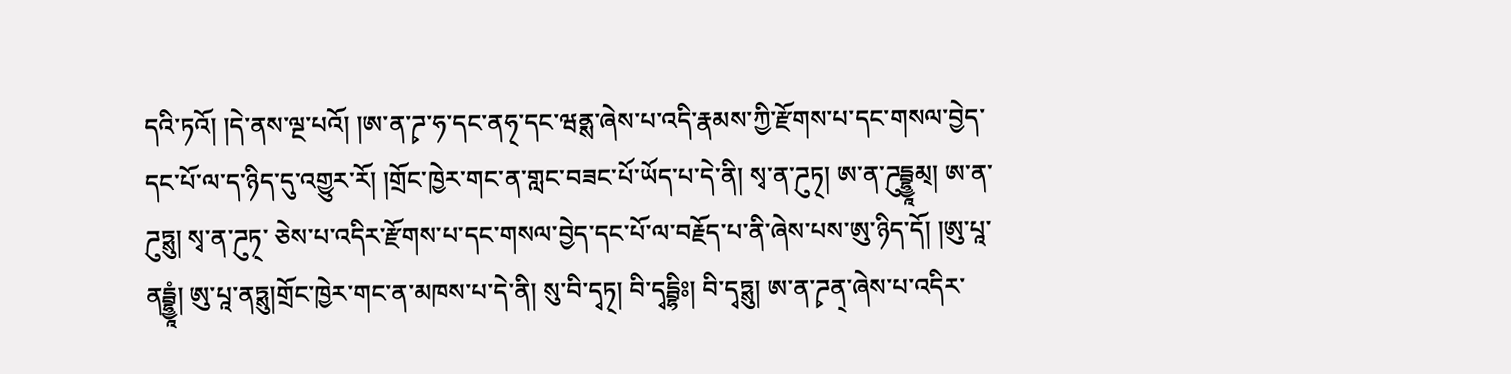དའི་ཏའོ། །དེ་ནས་ལྔ་པའོ། །ཨ་ན་ཌྭ་ཧ་དང་ནཧ྄་དང་ཝནྶ་ཞེས་པ་འདི་རྣམས་ཀྱི་རྫོགས་པ་དང་གསལ་བྱེད་དང་པོ་ལ་ད་ཉིད་དུ་འགྱུར་རོ། །གྲོང་ཁྱེར་གང་ན་གླང་བཟང་པོ་ཡོད་པ་དེ་ནི། སྭ་ན་ཌུཏ྄། ཨ་ན་ཌུདྦྷྱཱམ྄། ཨ་ན་ཌུཏྶུ། སྭ་ན་ཌུཏ྄་ ཅེས་པ་འདིར་རྫོགས་པ་དང་གསལ་བྱེད་དང་པོ་ལ་བརྗོད་པ་ནི་ཞེས་པས་ཨུ་ཉིད་དོ། །ཨུ་པཱ་ནདྦྷྱཱཾ། ཨུ་པཱ་ནཏྶུ།གྲོང་ཁྱེར་གང་ན་མཁས་པ་དེ་ནི། སུ་བི་དྭཏ྄། བི་དྭདྦྷིཿ། བི་དྭཏྶུ། ཨ་ན་ཌྭན྄་ཞེས་པ་འདིར་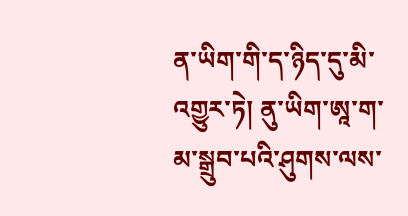ན་ཡིག་གི་ད་ཉིད་དུ་མི་འགྱུར་ཏེ། ནུ་ཡིག་ཨཱ་ག་ མ་སྒྲུབ་པའི་ཤུགས་ལས་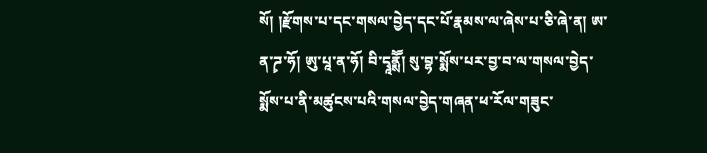སོ། །རྫོགས་པ་དང་གསལ་བྱེད་དང་པོ་རྣམས་ལ་ཞེས་པ་ཅི་ཞེ་ན། ཨ་ན་ཌྭ་ཧོ། ཨུ་པཱ་ན་ཧོ། བི་དྭཱནྶཽ། སུ་བྷ་སྨོས་པར་བྱ་བ་ལ་གསལ་བྱེད་སྨོས་པ་ནི་མཚུངས་པའི་གསལ་བྱེད་གཞན་ཕ་རོལ་གཟུང་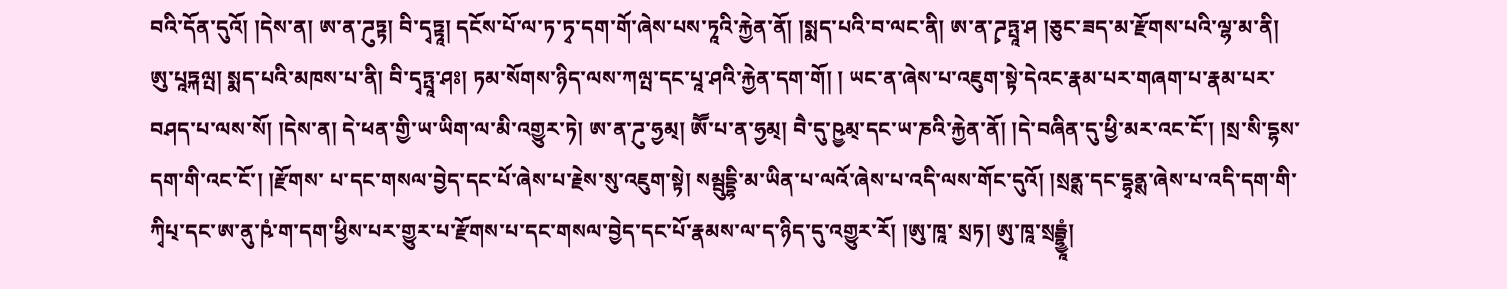བའི་དོན་དུའོ། །དེས་ན། ཨ་ན་ཌུཏྟ། བི་དྭཏྟཱ། དངོས་པོ་ལ་ཏ་ཏྭ་དག་གོ་ཞེས་པས་ཏཱའི་རྐྱེན་ནོ། །སྨད་པའི་བ་ལང་ནི། ཨ་ན་ཌྭཏྤཱ་ཤ །ཅུང་ཟད་མ་རྫོགས་པའི་ལྷ་མ་ནི། ཨུ་པཱཏྐལྤ། སྨད་པའི་མཁས་པ་ནི། བི་དྭཏྤཱ་ཤཿ། ཏམ་སོགས་ཉིད་ལས་ཀལྤ་དང་པཱ་ཤའི་རྐྱེན་དག་གོ། ། ཡང་ན་ཞེས་པ་འཇུག་སྟེ་དེའང་རྣམ་པར་གཞག་པ་རྣམ་པར་བཤད་པ་ལས་སོ། །དེས་ན། དེ་ཕན་གྱི་ཡ་ཡིག་ལ་མི་འགྱུར་ཏེ། ཨ་ན་ཌུ་ཧྱམ྄། ཨཽ་པ་ན་ཧྱམ྄། བཻ་དུ་ཥྱམ྄་དང་ཡ་ཎའི་རྐྱེན་ནོ། །དེ་བཞིན་དུ་ཕྱི་མར་འང་ངོ་། །སྲ་སི་དྷས་དག་གི་འང་ངོ་། །རྫོགས་ པ་དང་གསལ་བྱེད་དང་པོ་ཞེས་པ་རྗེས་སུ་འཇུག་སྟེ། སམྦུདྡྷི་མ་ཡིན་པ་ལའོ་ཞེས་པ་འདི་ལས་གོང་དུའོ། །སྲནྶ་དང་དྷྭནྶ་ཞེས་པ་འདི་དག་གི་ཀྭིཔ྄་དང་ཨ་ནུ་ཥཾ་ག་དག་ཕྱིས་པར་གྱུར་པ་རྫོགས་པ་དང་གསལ་བྱེད་དང་པོ་རྣམས་ལ་ད་ཉིད་དུ་འགྱུར་རོ། །ཨུ་ཁཱ་ སྲཏ། ཨུ་ཁཱ་སྲདྦྷྱཱཾ།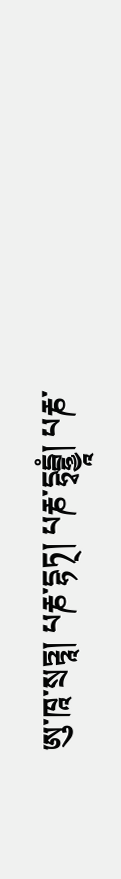ཨུ་ཁཱ་སྲཏྟཱ། པརྞ་དྷཏ྄། པརྞ་དྷྭདྦྷྱཱཾ། པརྞ་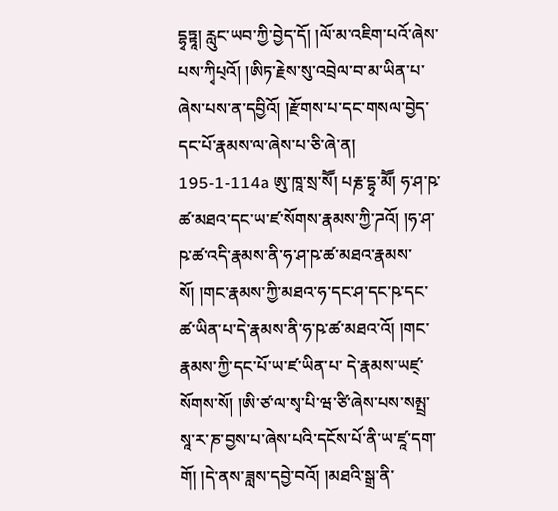དྷྭཏྟཱ། རླུང་ཡབ་ཀྱི་བྱེད་དོ། །ལོ་མ་འཇིག་པའོ་ཞེས་པས་ཀྭིཔ྄འོ། །ཨིཏ་རྗེས་སུ་འབྲེལ་བ་མ་ཡིན་པ་ཞེས་པས་ན་དབྱིའོ། །རྫོགས་པ་དང་གསལ་བྱེད་དང་པོ་རྣམས་ལ་ཞེས་པ་ཅི་ཞེ་ན། 195-1-114a ཨུ་ཁཱ་སྲ་སཽ། པརྞ་དྷྭ་མཽ། ཧ་ཤ་ཥ་ཚ་མཐའ་དང་ཡ་ཛ་སོགས་རྣམས་ཀྱི་ཌའོ། །ཧ་ཤ་ཥ་ཚ་འདི་རྣམས་ནི་ཧ་ཤ་ཥ་ཚ་མཐའ་རྣམས་སོ། །གང་རྣམས་ཀྱི་མཐའ་ཧ་དང་ཤ་དང་ཥ་དང་ཚ་ཡིན་པ་དེ་རྣམས་ནི་ཧ་ཥ་ཚ་མཐའ་འོ། །གང་རྣམས་ཀྱི་དང་པོ་ཡ་ཛ་ཡིན་པ་ དེ་རྣམས་ཡཛ྄་སོགས་སོ། །ཨི་ཙ་ལ་སྭ་པི་ཝ་ཙི་ཞེས་པས་སམྤྲ་སཱ་ར་ཎ་བྱས་པ་ཞེས་པའི་དངོས་པོ་ནི་ཡ་ཛཱ་དག་གོ། །དེ་ནས་ཟླས་དབྱེ་བའོ། །མཐའི་སྒྲ་ནི་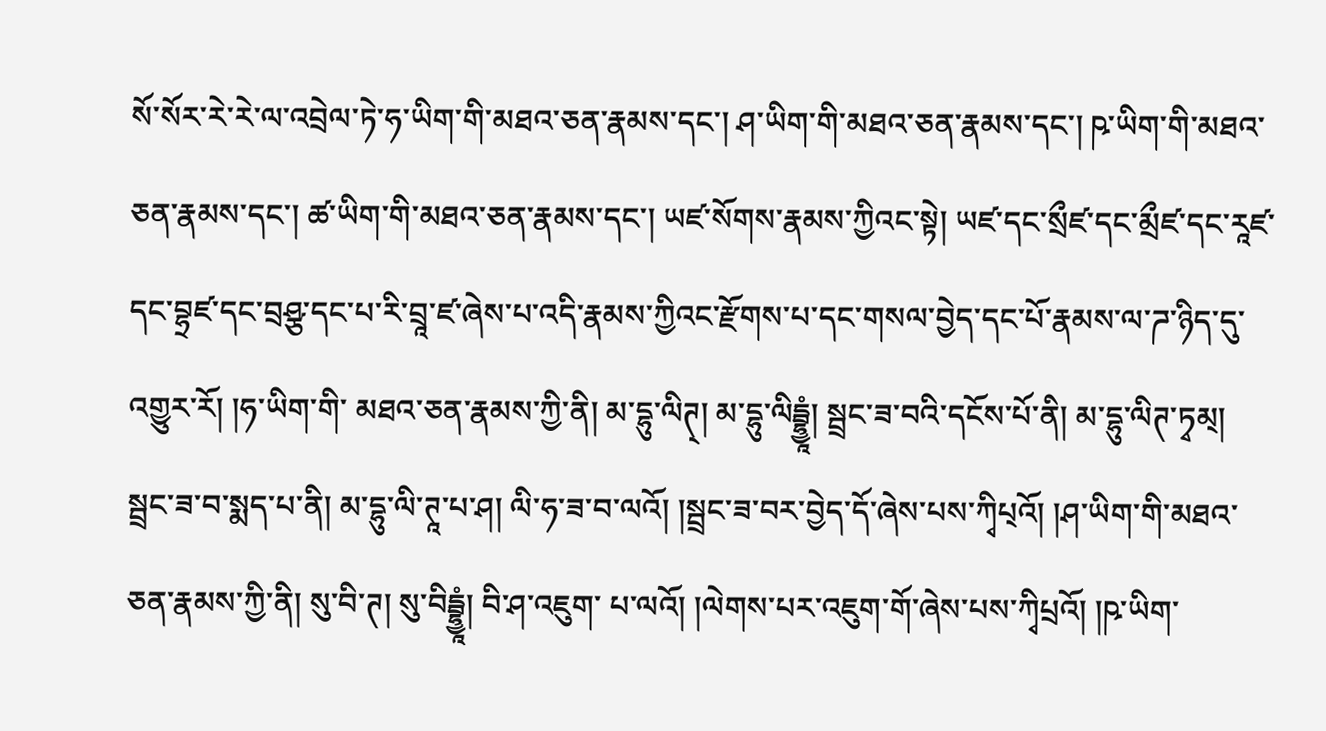སོ་སོར་རེ་རེ་ལ་འབྲེལ་ཏེ་ཧ་ཡིག་གི་མཐའ་ཅན་རྣམས་དང་། ཤ་ཡིག་གི་མཐའ་ཅན་རྣམས་དང་། ཥ་ཡིག་གི་མཐའ་ཅན་རྣམས་དང་། ཚ་ཡིག་གི་མཐའ་ཅན་རྣམས་དང་། ཡཛ་སོགས་རྣམས་ཀྱིའང་སྟེ། ཡཛ་དང་སྲྀཛ་དང་མྲྀཛ་དང་རཱཛ་དང་བྷྲཛ་དང་བྲཤྩ་དང་པ་རི་བྲཱ་ཛ་ཞེས་པ་འདི་རྣམས་ཀྱིའང་རྫོགས་པ་དང་གསལ་བྱེད་དང་པོ་རྣམས་ལ་ཌ་ཉིད་དུ་འགྱུར་རོ། །ཧ་ཡིག་གི་ མཐའ་ཅན་རྣམས་ཀྱི་ནི། མ་དྷུ་ལིཊ྄། མ་དྷུ་ལིདྦྷྱཱཾ། སྦྲང་ཟ་བའི་དངོས་པོ་ནི། མ་དྷུ་ལིཊ་ཏྭམ྄། སྦྲང་ཟ་བ་སྨད་པ་ནི། མ་དྷུ་ལི་ཊཱ་པ་ཤ། ལི་ཧ་ཟ་བ་ལའོ། །སྦྲང་ཟ་བར་བྱེད་དོ་ཞེས་པས་ཀྭིཔ྄འོ། །ཤ་ཡིག་གི་མཐའ་ཅན་རྣམས་ཀྱི་ནི། སུ་བི་ཊ། སུ་བིདྦྷྱཱཾ། བི་ཤ་འཇུག་ པ་ལའོ། །ལེགས་པར་འཇུག་གོ་ཞེས་པས་ཀྭིཔྲའོ། །ཥ་ཡིག་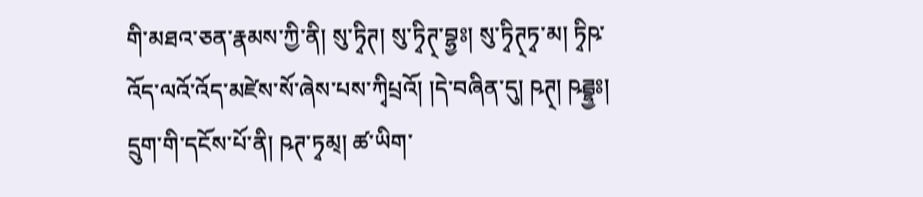གི་མཐའ་ཅན་རྣམས་ཀྱི་ནི། སུ་ཏྭིཊ། སུ་ཏྭིཊ྄་བྷྱཿ། སུ་ཏྭིཊ྄ཏྭ་མ། ཏྭིཥ་འོད་ལའོ་འོད་མཛེས་སོ་ཞེས་པས་ཀྭིཔྲའོ། །དེ་བཞིན་དུ། ཥཊ྄། ཥཌྦྷྱཿ། དྲུག་གི་དངོས་པོ་ནི། ཥཊ་ཏྭམ྄། ཚ་ཡིག་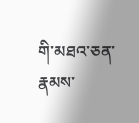གི་མཐའ་ཅན་རྣམས་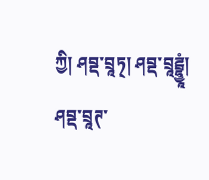ཀྱི། ཤབྡ་བྲཱཏ྄། ཤབྡ་བྲཱཌྦྷྱཱཾ། ཤབྡ་བྲཱཊ་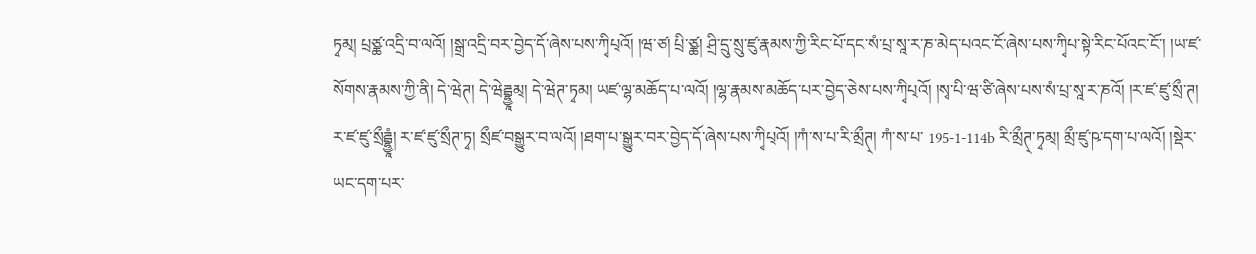ཏྭམ྄། པྲཙྪ་འདྲི་བ་ལའོ། །སྒྲ་འདྲི་བར་བྱེད་དོ་ཞེས་པས་ཀྭིཔ྄འོ། །ཝ་ཙ། པྲི་ཙྪ། ཤྲི་དྲུ་སྲུ་ཛུ་རྣམས་ཀྱི་རིང་པོ་དང་སཾ་པྲ་སཱ་ར་ཎ་མེད་པའང་ངོ་ཞེས་པས་ཀྭིཔ་སྟེ་རིང་པོའང་ངོ་། །ཡ་ཛ་སོགས་རྣམས་ཀྱི་ནི། དེ་ཝེཊ། དེ་ཝེཌྦྷྱཱམ྄། དེ་ཝེཊ་ཏྭམ། ཡཛ་ལྷ་མཆོད་པ་ལའོ། །ལྷ་རྣམས་མཆོད་པར་བྱེད་ཅེས་པས་ཀྭིཔ྄འོ། །སྭ་པི་ཝ་ཙི་ཞེས་པས་སཾ་པྲ་སཱ་ར་ཎའོ། །ར་ཛ་ཛུ་སྲྀ་ཊ། ར་ཛ་ཛུ་སྲྀཌྦྷྱཱཾ། ར་ཛ་ཛུ་སྲྀཊ་ཏྭ། སྲྀཛ་བསྒྱུར་བ་ལའོ། །ཐག་པ་སྒྱུར་བར་བྱེད་དོ་ཞེས་པས་ཀྭིཔ྄འོ། །ཀཾ་ས་པ་རི་མྲྀཊ྄། ཀཾ་ས་པ་ 195-1-114b རི་མྲྀཊ྄་ཏྭམ྄། མྲྀ་ཛུ་ཥ་དག་པ་ལའོ། །སྡེར་ཡང་དག་པར་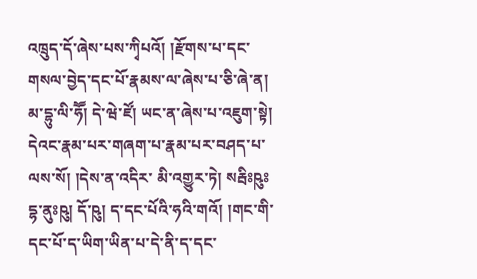འཁྲུད་དོ་ཞེས་པས་ཀྭིཔའོ། །རྫོགས་པ་དང་གསལ་བྱེད་དང་པོ་རྣམས་ལ་ཞེས་པ་ཅི་ཞེ་ན། མ་དྷུ་ལི་ཧཽ། དེ་ཝེ་ཛོ། ཡང་ན་ཞེས་པ་འཇུག་སྟེ། དེའང་རྣམ་པར་གཞག་པ་རྣམ་པར་བཤད་པ་ལས་སོ། །དེས་ན་འདིར་ མི་འགྱུར་ཏེ། སརྦིཿཥུཿ དྷ་ནུཿཥུ། དོ་ཥུ། ད་དང་པོའི་ཧའི་གའོ། །གང་གི་དང་པོ་ད་ཡིག་ཡིན་པ་དེ་ནི་ད་དང་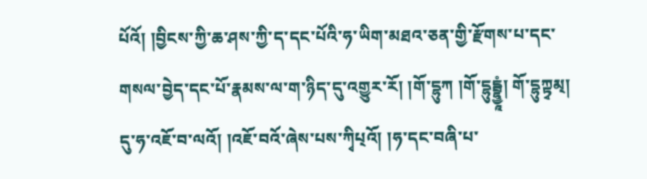པོའོ། །བྱིངས་ཀྱི་ཆ་ཤས་ཀྱི་ད་དང་པོའི་ཧ་ཡིག་མཐའ་ཅན་གྱི་རྫོགས་པ་དང་གསལ་བྱེད་དང་པོ་རྣམས་ལ་ག་ཉིད་དུ་འགྱུར་རོ། །གོ་དྷུཀ །གོ་དྷུདྦྷྱཱཾ། གོ་དྷུཀྟྭམ྄། དུ་ཧ་འཇོ་བ་ལའོ། །འཇོ་བའོ་ཞེས་པས་ཀྭིཔ྄འོ། །ཧ་དང་བཞི་པ་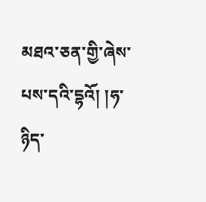མཐའ་ཅན་གྱི་ཞེས་པས་དའི་དྷའོ། །ཧ་ཉིད་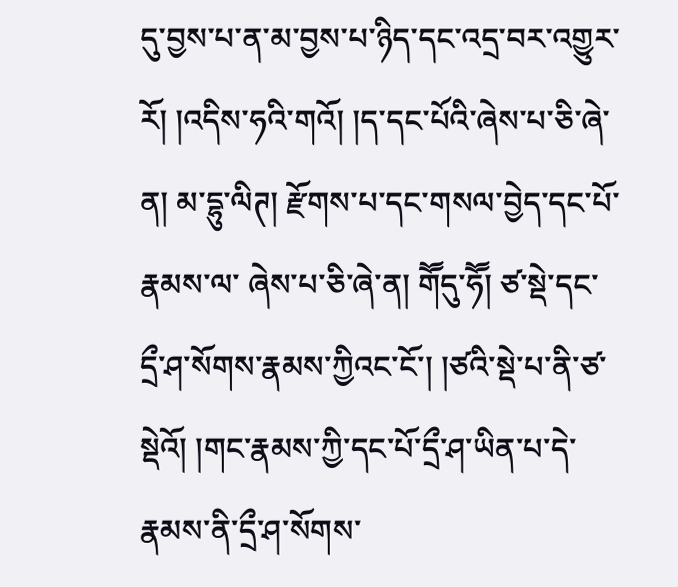དུ་བྱས་པ་ན་མ་བྱས་པ་ཉིད་དང་འདྲ་བར་འགྱུར་རོ། །འདིས་ཧའི་གའོ། །ད་དང་པོའི་ཞེས་པ་ཅི་ཞེ་ན། མ་དྷུ་ལིཊ། རྫོགས་པ་དང་གསལ་བྱེད་དང་པོ་རྣམས་ལ་ ཞེས་པ་ཅི་ཞེ་ན། གཽདུ་ཧཽ། ཙ་སྡེ་དང་དྲྀ་ཤ་སོགས་རྣམས་ཀྱིའང་ངོ་། །ཙའི་སྡེ་པ་ནི་ཙ་སྡེའོ། །གང་རྣམས་ཀྱི་དང་པོ་དྲྀ་ཤ་ཡིན་པ་དེ་རྣམས་ནི་དྲྀ་ཤ་སོགས་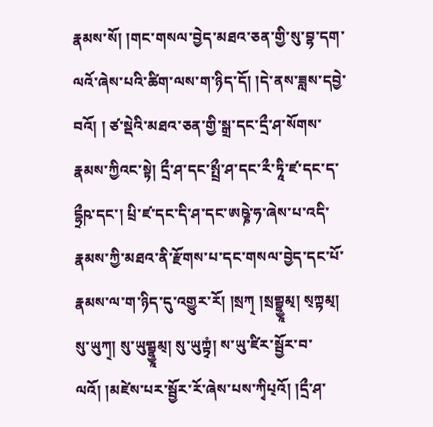རྣམས་སོ། །གང་གསལ་བྱེད་མཐའ་ཅན་གྱི་སུ་བྷ་དག་ལའོ་ཞེས་པའི་ཚིག་ལས་ག་ཉིད་དོ། །དེ་ནས་ཟླས་དབྱེ་བའོ། ། ཙ་སྡེའི་མཐའ་ཅན་གྱི་སྒྲ་དང་དྲྀ་ཤ་སོགས་རྣམས་ཀྱིའང་སྟེ། དྲྀ་ཤ་དང་སྤྲྀ་ཤ་དང་རྀ་ཏཱི་ཛ་དང་ད་དྷྲྀཥ་དང་། པྲི་ཛ་དང་དི་ཤ་དང་ཨཥྞེ་ཧ་ཞེས་པ་འདི་རྣམས་ཀྱི་མཐའ་ནི་རྫོགས་པ་དང་གསལ་བྱེད་དང་པོ་རྣམས་ལ་ག་ཉིད་དུ་འགྱུར་རོ། །སྲཀ྄ །སྲགྦྷྱཱམ྄། ས྄ཀྟམ྄། སུ་ཡུཀ྄། སུ་ཡུགྦྷྱཱམ྄། སུ་ཡུཀྟྭཾ། ས་ཡུ་ཛིར་སྦྱོར་བ་ལའོ། །མཛེས་པར་སྦྱོར་རོ་ཞེས་པས་ཀྭིཔ྄འོ། །དྲྀ་ཤ་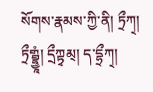སོགས་རྣམས་ཀྱི་ནི། ཏྲྀཀ྄། ཏྲྀགྦྷྱཱཾ། དྲྀཀྟྭམ྄། ད་དྷྲྀཀ྄།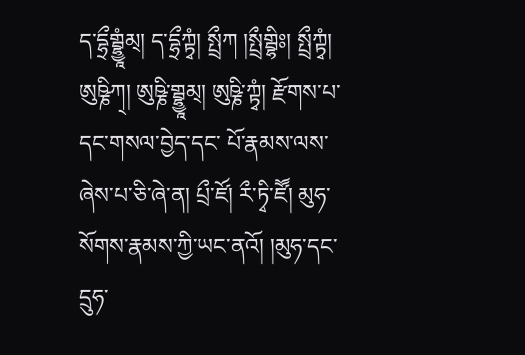ད་དྷྲྀགྦྷྱཱཾམ྄། ད་དྷྲྀཀྟྭཾ། སྤྲྀཀ །སྤྲྀགྦྷིཿ། སྤྲྀཀྟྭཾ། ཨུཥྞིཀ྄། ཨུཥྞི་གྦྷྱཱམ྄། ཨུཥྞི་ཀྟྭཾ། རྫོགས་པ་དང་གསལ་བྱེད་དང་ པོ་རྣམས་ལས་ཞེས་པ་ཅི་ཞེ་ན། པྲྀ་ཛོ། རྀ་ཏྭི་ཛཽ། མུཧ་སོགས་རྣམས་ཀྱི་ཡང་ནའོ། །མུཧ་དང་དྲུཧ་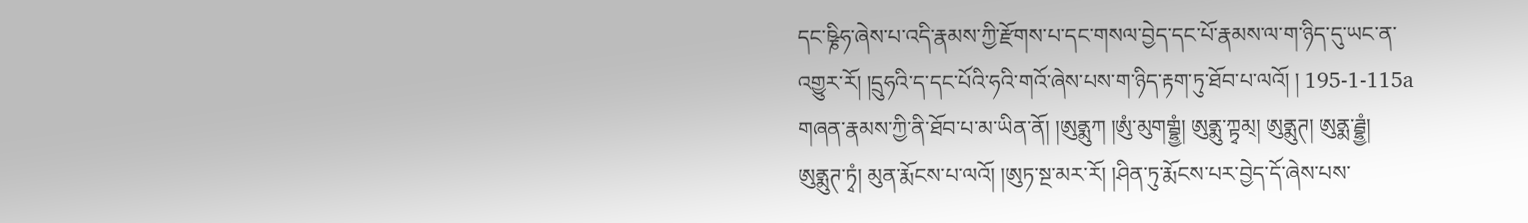དང་ཥྞིཧ་ཞེས་པ་འདི་རྣམས་ཀྱི་རྫོགས་པ་དང་གསལ་བྱེད་དང་པོ་རྣམས་ལ་ག་ཉིད་དུ་ཡང་ན་འགྱུར་རོ། །དྲུཧའི་ད་དང་པོའི་ཧའི་གའོ་ཞེས་པས་ག་ཉིད་རྟག་ཏུ་ཐོབ་པ་ལའོ། ། 195-1-115a གཞན་རྣམས་ཀྱི་ནི་ཐོབ་པ་མ་ཡིན་ནོ། །ཨུནྨུཀ །ཨུཾ་མུགགྦྷྱཾ། ཨུནྨུ་ཀྟྭམ྄། ཨུནྨུཊ། ཨུནྨ་ཌྦྷྱཾ། ཨུནྨུཊ་ཏྭཾ། མུན་རྨོངས་པ་ལའོ། །ཨུཏ་སྔ་མར་རོ། །ཤིན་ཏུ་རྨོངས་པར་བྱེད་དོ་ཞེས་པས་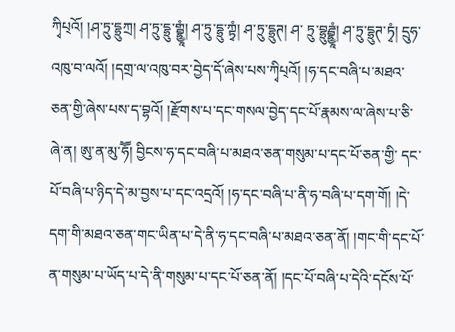ཀྭིཔ྄འོ། །ཤ་ཏྲུ་དྷྲུཀྲ། ཤ་ཏྲུ་དྷྲུ་གྦྷྱཱཾ། ཤ་ཏྲུ་དྷྲུ་ཀྟྭཾ། ཤ་ཏྲུ་དྷྲུཊ། ཤ་ ཏྲུ་བྷྲུཌྦྷྱཱཾ། ཤ་ཏྲུ་དྷྲུཊ་ཏྭཾ། དྲུཧ་འཁུ་བ་ལའོ། །དགྲ་ལ་འཁུ་བར་བྱེད་དོ་ཞེས་པས་ཀྭིཔ྄འོ། །ཧ་དང་བཞི་པ་མཐའ་ཅན་གྱི་ཞེས་པས་ད་བྷའོ། །རྫོགས་པ་དང་གསལ་བྱེད་དང་པོ་རྣམས་ལ་ཞེས་པ་ཅི་ཞེ་ན། ཨུ་ན་མུ་ཧཽ། བྱིངས་ཧ་དང་བཞི་པ་མཐའ་ཅན་གསུམ་པ་དང་པོ་ཅན་གྱི་ དང་པོ་བཞི་པ་ཉིད་དེ་མ་བྱས་པ་དང་འདྲའོ། །ཧ་དང་བཞི་པ་ནི་ཧ་བཞི་པ་དག་གོ། །དེ་དག་གི་མཐའ་ཅན་གང་ཡིན་པ་དེ་ནི་ཧ་དང་བཞི་པ་མཐའ་ཅན་ནོ། །གང་གི་དང་པོ་ན་གསུམ་པ་ཡོད་པ་དེ་ནི་གསུམ་པ་དང་པོ་ཅན་ནོ། །དང་པོ་བཞི་པ་དེའི་དངོས་པོ་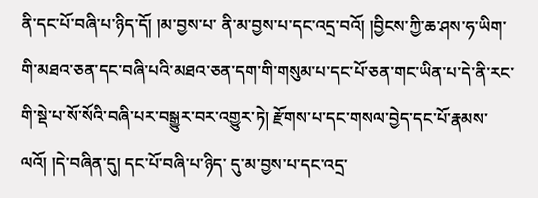ནི་དང་པོ་བཞི་པ་ཉིད་དོ། །མ་བྱས་པ་ ནི་མ་བྱས་པ་དང་འདྲ་བའོ། །བྱིངས་ཀྱི་ཆ་ཤས་ཧ་ཡིག་གི་མཐའ་ཅན་དང་བཞི་པའི་མཐའ་ཅན་དག་གི་གསུམ་པ་དང་པོ་ཅན་གང་ཡིན་པ་དེ་ནི་རང་གི་སྡེ་པ་སོ་སོའི་བཞི་པར་བསྒྱུར་བར་འགྱུར་ཏེ། རྫོགས་པ་དང་གསལ་བྱེད་དང་པོ་རྣམས་ལའོ། །དེ་བཞིན་དུ། དང་པོ་བཞི་པ་ཉིད་ དུ་མ་བྱས་པ་དང་འདྲ་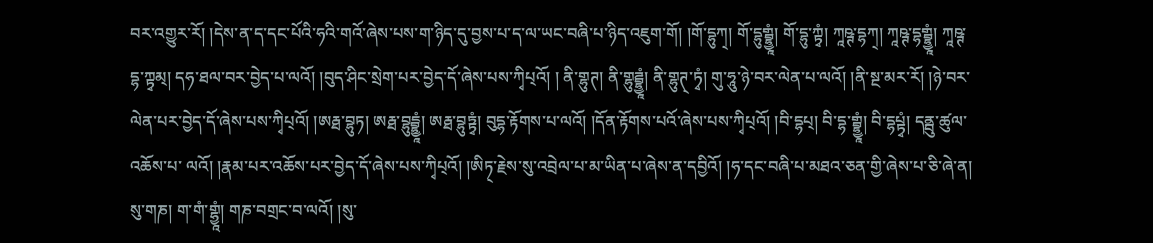བར་འགྱུར་རོ། །དེས་ན་ད་དང་པོའི་ཧའི་གའོ་ཞེས་པས་ག་ཉིད་དུ་བྱས་པ་ད་ལ་ཡང་བཞི་པ་ཉིད་འཇུག་གོ། །གོ་དྷུཀ྄། གོ་དྷུགྦྷྱཱཾ། གོ་དྷུ་ཀྟྭཾ། ཀཱཥྚ་དྷཀ྄། ཀཱཥྚ་དྷགྦྷྱཱཾ། ཀཱཥྚ་དྷ་ཀྟྭམ྄། དཧ་ཐལ་བར་བྱེད་པ་ལའོ། །བུད་ཤིང་སྲེག་པར་བྱེད་དོ་ཞེས་པས་ཀྭིཔ྄འོ། ། ནི་གྷུཊ། ནི་གྷུཌྦྷྱཱཾ། ནི་གྷུཊ྄་ཏྭཾ། གུ་ཧཱུ་ཉེ་བར་ལེན་པ་ལའོ། །ནི་སྔ་མར་རོ། །ཉེ་བར་ལེན་པར་བྱེད་དོ་ཞེས་པས་ཀྭིཔ྄འོ། །ཨརྠ་བྷུཏ། ཨརྠ་བྷུདྦྷྱཱཾ། ཨརྠ་བྷུཏྟྭཾ། བུདྷ་རྟོགས་པ་ལའོ། །དོན་རྟོགས་པའོ་ཞེས་པས་ཀྭིཔ྄འོ། །བི་དྷཔ྄། བི་དྷ་གྦྷྱཱཾ། བི་དྷཔྟྭཾ། དནྦུ་ཚུལ་འཆོས་པ་ ལའོ། །རྣམ་པར་འཆོས་པར་བྱེད་དོ་ཞེས་པས་ཀྭིཔ྄འོ། །ཨིཏ྄་རྗེས་སུ་འབྲེལ་པ་མ་ཡིན་པ་ཞེས་ན་དབྱིའོ། །ཧ་དང་བཞི་པ་མཐའ་ཅན་གྱི་ཞེས་པ་ཅི་ཞེ་ན། སུ་གཎ། ག་གཾ་གྷྱཱཾ། གཎ་བགྲང་བ་ལའོ། །སུ་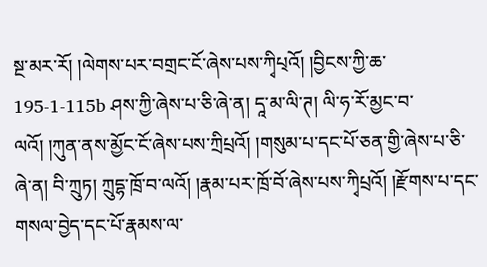སྔ་མར་རོ། །ལེགས་པར་བགྲང་ངོ་ཞེས་པས་ཀྭིཔ྄འོ། །བྱིངས་ཀྱི་ཆ་ 195-1-115b ཤས་ཀྱི་ཞེས་པ་ཅི་ཞེ་ན། དཱ་མ་ལི་ཊ། ལི་ཧ་རོ་མྱང་བ་ལའོ། །ཀུན་ནས་མྱོང་ངོ་ཞེས་པས་ཀྲིཔྲའོ། །གསུམ་པ་དང་པོ་ཅན་གྱི་ཞེས་པ་ཅི་ཞེ་ན། བི་ཀྲུཏ། ཀྲུདྷ་ཁྲོ་བ་ལའོ། །རྣམ་པར་ཁྲོ་བོ་ཞེས་པས་ཀྭིཔྲའོ། །རྫོགས་པ་དང་གསལ་བྱེད་དང་པོ་རྣམས་ལ་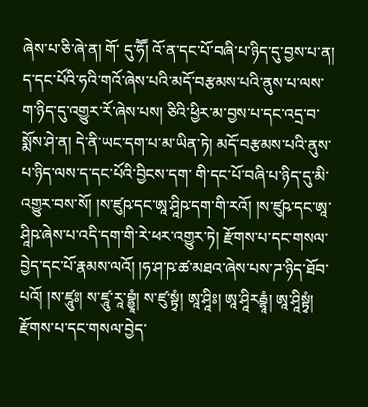ཞེས་པ་ཅི་ཞེ་ན། གོ་ དུ་ཧཽ། འོ་ན་དང་པོ་བཞི་པ་ཉིད་དུ་བྱས་པ་ན། ད་དང་པོའི་ཧའི་གའོ་ཞེས་པའི་མདོ་བརྩམས་པའི་ནུས་པ་ལས་ག་ཉིད་དུ་འགྱུར་རོ་ཞེས་པས། ཅིའི་ཕྱིར་མ་བྱས་པ་དང་འདྲ་བ་སྨོས་ཤེ་ན། དེ་ནི་ཡང་དག་པ་མ་ཡིན་ཏེ། མདོ་བརྩམས་པའི་ནུས་པ་ཉིད་ལས་ད་དང་པོའི་བྱིངས་དག་ གི་དང་པོ་བཞི་པ་ཉིད་དུ་མི་འགྱུར་བས་སོ། །ས་ཛུཥ་དང་ཨཱ་ཤཱིཥ་དག་གི་རའོ། །ས་ཛུཥ་དང་ཨཱ་ཤཱིཥ་ཞེས་པ་འདི་དག་གི་རེ་ཕར་འགྱུར་ཏེ། རྫོགས་པ་དང་གསལ་བྱེད་དང་པོ་རྣམས་ལའོ། །ཧ་ཤ་ཥ་ཚ་མཐའ་ཞེས་པས་ཌ་ཉིད་ཐོབ་པའོ། །ས་ཛཱུཿ། ས་ཛཱུ་རཱ་བྷྱཱཾ། ས་ཛུ་སྟྭཾ། ཨཱ་ཤཱིཿ། ཨཱ་ཤཱིརརྦྷཱཾ། ཨཱ་ཤཱིསྟྭཾ། རྫོགས་པ་དང་གསལ་བྱེད་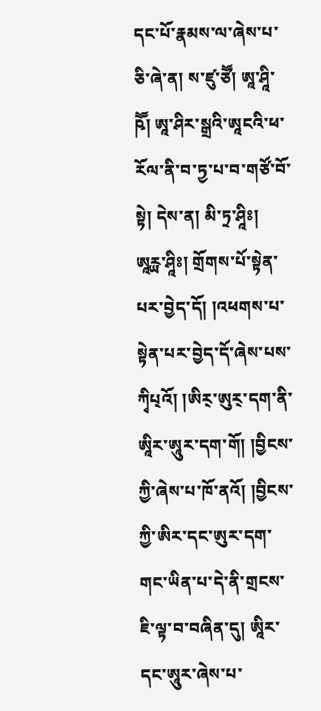དང་པོ་རྣམས་ལ་ཞེས་པ་ཅི་ཞེ་ན། ས་ཛུ་ཙཽ། ཨཱ་ཤཱི་ཥཽ། ཨཱ་ཤིར་སྒྲའི་ཨཱངའི་ཕ་རོལ་ནི་བ་ཏྱ་པ་བ་གཙོ་བོ་སྟེ། དེས་ན། མི་ཏྲ་ཤཱིཿ། ཨཱཪྻ་ཤཱིཿ། གྲོགས་པོ་སྟེན་པར་བྱེད་དོ། །འཕགས་པ་སྟེན་པར་བྱེད་དོ་ཞེས་པས་ ཀྭིཔ྄འོ། །ཨིར྄་ཨུར྄་དག་ནི་ཨཱིར་ཨཱུར་དག་གོ། །བྱིངས་ཀྱི་ཞེས་པ་ཁོ་ནའོ། །བྱིངས་ཀྱི་ཨིར་དང་ཨུར་དག་གང་ཡིན་པ་དེ་ནི་གྲངས་ཇི་ལྟ་བ་བཞིན་དུ། ཨཱིར་དང་ཨཱུར་ཞེས་པ་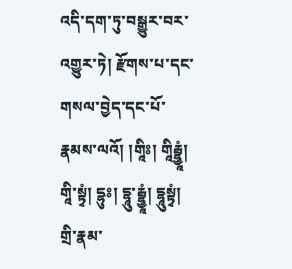འདི་དག་ཏུ་བསྒྱུར་བར་འགྱུར་ཏེ། རྫོགས་པ་དང་གསལ་བྱེད་དང་པོ་རྣམས་ལའོ། །གཱིཿ། གཱིརྦྷྱཱཾ། གཱི་སྟྭཾ། དྷུཿ། དྷཱུ་རྦྷྱཱཾ། དྷཱུསྟྭཾ། གྲི་རྣམ་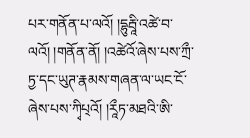པར་གནོན་པ་ལའོ། །དྷུརྦཱི་འཚེ་བ་ལའོ། །གནོན་ནོ། །འཚེའོ་ཞེས་པས་ཀྲྀ་ཏྱ་དང་ཡུཊ་རྣམས་གཞན་ལ་ཡང་ངོ་ཞེས་པས་ཀྭིཔ྄འོ། །རཱྀཏ་མཐའི་ཨི་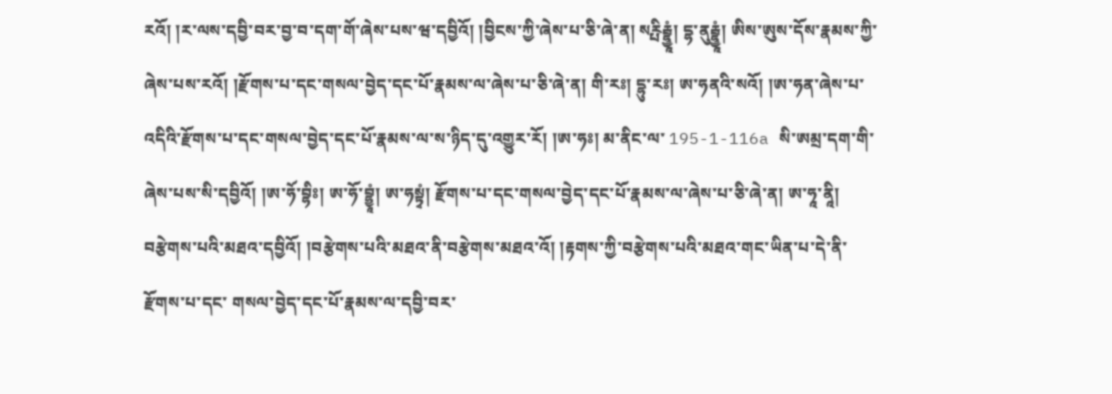རའོ། །ར་ལས་དབྱི་བར་བྱ་བ་དག་གོ་ཞེས་པས་ཝ་དབྱིའོ། །བྱིངས་ཀྱི་ཞེས་པ་ཅི་ཞེ་ན། སཪྤིརྦྷྱཱཾ། དྷ་ནུརྦྷྱཱཾ། ཨིས་ཨུས་དོས་རྣམས་ཀྱི་ཞེས་པས་རའོ། །རྫོགས་པ་དང་གསལ་བྱེད་དང་པོ་རྣམས་ལ་ཞེས་པ་ཅི་ཞེ་ན། གི་རཿ། དྷུ་རཿ། ཨ་ཧནའི་སའོ། །ཨ་ཧན་ཞེས་པ་འདིའི་རྫོགས་པ་དང་གསལ་བྱེད་དང་པོ་རྣམས་ལ་ས་ཉིད་དུ་འགྱུར་རོ། །ཨ་ཧཿ། མ་ནིང་ལ་ 195-1-116a སི་ཨམྲ་དག་གི་ཞེས་པས་སི་དབྱིའོ། །ཨ་ཧོ་བྷིཿ། ཨ་ཧོ་བྷྱཱཾ། ཨ་ཧསྟྭཾ། རྫོགས་པ་དང་གསལ་བྱེད་དང་པོ་རྣམས་ལ་ཞེས་པ་ཅི་ཞེ་ན། ཨ་ཧཱ་ནཱི། བརྩེགས་པའི་མཐའ་དབྱིའོ། །བརྩེགས་པའི་མཐའ་ནི་བརྩེགས་མཐའ་འོ། །རྟགས་ཀྱི་བརྩེགས་པའི་མཐའ་གང་ཡིན་པ་དེ་ནི་རྫོགས་པ་དང་ གསལ་བྱེད་དང་པོ་རྣམས་ལ་དབྱི་བར་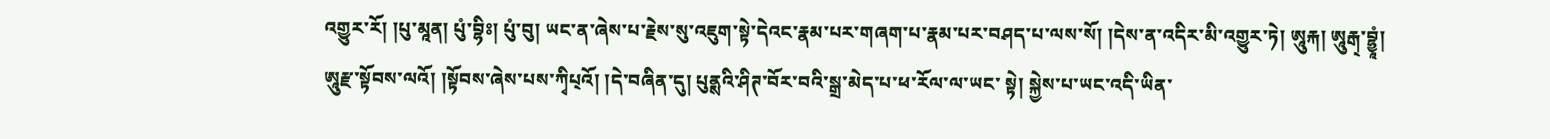འགྱུར་རོ། །པུ་མཱན། པུཾ་བྷིཿ། པུཾ་བུ། ཡང་ན་ཞེས་པ་རྗེས་སུ་འཇུག་སྟེ་དེའང་རྣམ་པར་གཞག་པ་རྣམ་པར་བཤད་པ་ལས་སོ། །དེས་ན་འདིར་མི་འགྱུར་ཏེ། ཨཱུརྐ། ཨཱུརྒ྄་བྷྱཱཾ། ཨཱུརྫ་སྟོབས་ལའོ། །སྟོབས་ཞེས་པས་ཀྭིཔ྄འོ། །དེ་བཞིན་དུ། པུནྶའི་ཤིཊ་བོར་བའི་སྒྲ་མེད་པ་ཕ་རོལ་ལ་ཡང་ སྟེ། སྐྱེས་པ་ཡང་འདི་ཡིན་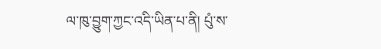ལ་ཁུ་བྱུག་ཀྱང་འདི་ཡིན་པ་ནི། པུཾ་ས་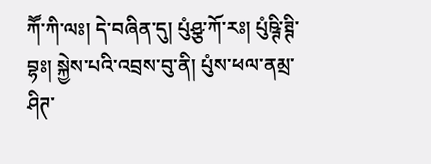ཀཽ་ཀི་ལཿ། དེ་བཞིན་དུ། པུཾཤྩ་ཀོ་རཿ། པུཾཥྚི་ཊྚི་བྷཿ། སྐྱེས་པའི་འབྲས་བུ་ནི། པུཾས་ཕལ་ནམྲ་ཤིཊ་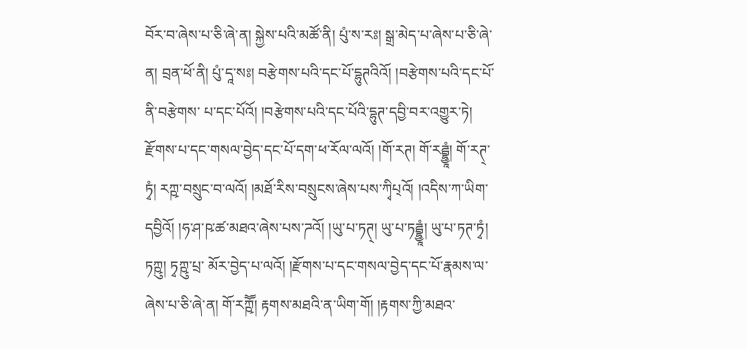བོར་བ་ཞེས་པ་ཅི་ཞེ་ན། སྐྱེས་པའི་མཚོ་ནི། པུཾ་ས་རཿ། སྒྲ་མེད་པ་ཞེས་པ་ཅི་ཞེ་ན། བྲན་ཕོ་ནི། པུཾ་དཱ་སཿ། བརྩེགས་པའི་དང་པོ་དྷུཊའིའོ། །བརྩེགས་པའི་དང་པོ་ནི་བརྩེགས་ པ་དང་པོའོ། །བརྩེགས་པའི་དང་པོའི་དྷུཊ་དབྱི་བར་འགྱུར་ཏེ། རྫོགས་པ་དང་གསལ་བྱེད་དང་པོ་དག་ཕ་རོལ་ལའོ། །གོ་རཊ། གོ་རཌྦྷྱཱཾ། གོ་རཊ྄་ཏྭཾ། རཀྵ་བསྲུང་བ་ལའོ། །མཐོ་རིས་བསྲུངས་ཞེས་པས་ཀྭིཔ྄འོ། །འདིས་ཀ་ཡིག་དབྱིའོ། །ཧ་ཤ་ཥ་ཚ་མཐའ་ཞེས་པས་ཌའོ། །ཡུ་པ་ཏཊ྄། ཡུ་པ་ཏཌྦྷྱཱཾ། ཡུ་པ་ཏཊ་ཏྭཾ། ཏཀྵུ། ཏྭཀྵུ་པྲ་ མོར་བྱེད་པ་ལའོ། །རྫོགས་པ་དང་གསལ་བྱེད་དང་པོ་རྣམས་ལ་ཞེས་པ་ཅི་ཞེ་ན། གོ་རཀྵཽ། རྟགས་མཐའི་ན་ཡིག་གོ། །རྟགས་ཀྱི་མཐའ་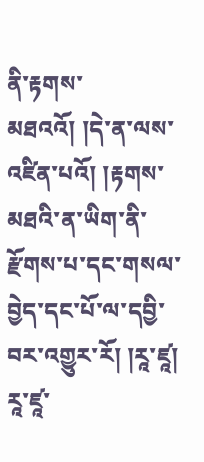ནི་རྟགས་མཐའའོ། །དེ་ན་ལས་འཛིན་པའོ། །རྟགས་མཐའི་ན་ཡིག་ནི་རྫོགས་པ་དང་གསལ་བྱེད་དང་པོ་ལ་དབྱི་བར་འགྱུར་རོ། །རཱ་ཛཱ། རཱ་ཛཱ་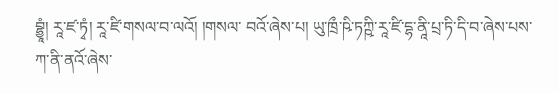བྷྱཱཾ། རཱ་ཛ་ཏྭཾ། རཱ་ཛི་གསལ་བ་ལའོ། །གསལ་ བའོ་ཞེས་པ། ཡུ་ཁྲྀ་ཥི་ཏཀྵི་རཱ་ཛི་དྷ་ནཱི་པྲ་ཏི་དི་བ་ཞེས་པས་ཀ་ནི་ནའོ་ཞེས་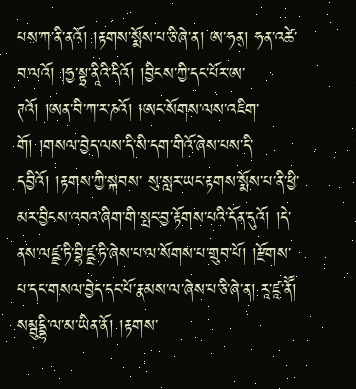པས་ཀ་ནི་ནའོ། །རྟགས་སྨོས་པ་ཅི་ཞེ་ན། ཨ་ཧན྄། ཧན་འཚེ་བ་ལའོ། །ཧྱ་སྟྲ་ནཱིའི་དིའོ། །བྱིངས་ཀྱི་དང་པོར་ཨ་ཊའོ། །ཨན་བི་ཀ་ར་ཎའོ། །ཨང་སོགས་ལས་འཇིག་གོ། །གསལ་བྱེད་ལས་དི་སི་དག་གིའོ་ཞེས་པས་དི་དབྱིའོ། །རྟགས་ཀྱི་སྐབས་ སུ་སླར་ཡང་རྟགས་སྨོས་པ་ནི་ཕྱི་མར་བྱིངས་འབའ་ཞིག་གི་སྤང་བྱ་རྟོགས་པའི་དོན་དུའོ། །དེ་ནས་ལཛྫ་ཏི་བྷི་ཛྫ་ཏི་ཞེས་པ་ལ་སོགས་པ་གྲུབ་པོ། །རྫོགས་པ་དང་གསལ་བྱེད་དང་པོ་རྣམས་ལ་ཞེས་པ་ཅི་ཞེ་ན། རཱ་ཛཱ་ནཽ། སམྦུདྡྷི་ལ་མ་ཡིན་ནོ། །རྟགས་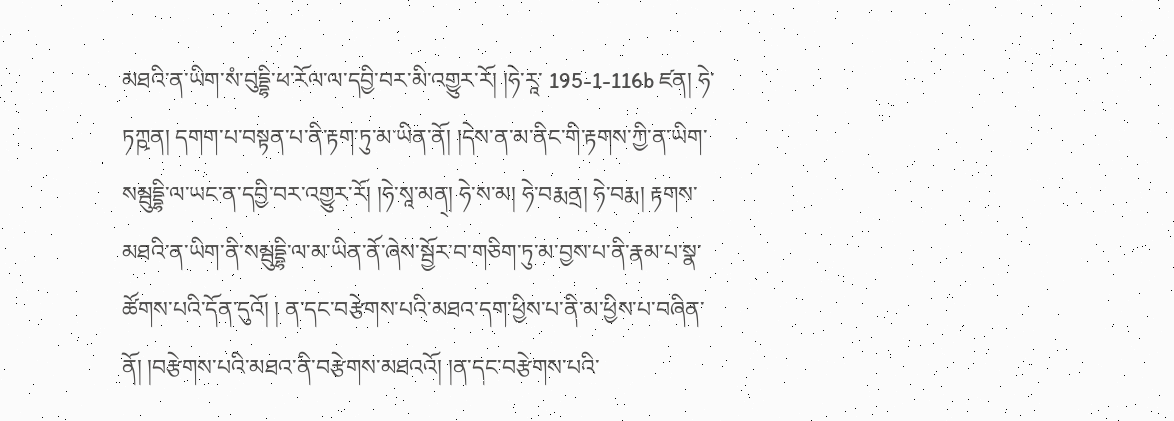མཐའི་ན་ཡིག་སཾ་བུདྡྷི་ཕ་རོལ་ལ་དབྱི་བར་མི་འགྱུར་རོ། །ཧེ་རཱ་ 195-1-116b ཛན། ཧེ་ཏཀྵན། དགག་པ་བསྟན་པ་ནི་རྟག་ཏུ་མ་ཡིན་ནོ། །དེས་ན་མ་ནིང་གི་རྟགས་ཀྱི་ན་ཡིག་སམྦུདྡྷི་ལ་ཡང་ན་དབྱི་བར་འགྱུར་རོ། །ཧེ་སཱ་མན྄། ཧེ་ས་མ། ཧེ་བརྨནྲ། ཧེ་བརྨ། རྟགས་མཐའི་ན་ཡིག་ནི་སམྦུདྡྷི་ལ་མ་ཡིན་ནོ་ཞེས་སྦྱོར་བ་གཅིག་ཏུ་མ་བྱས་པ་ནི་རྣམ་པ་སྣ་ཚོགས་པའི་དོན་དུའོ། ། ན་དང་བརྩེགས་པའི་མཐའ་དག་ཕྱིས་པ་ནི་མ་ཕྱིས་པ་བཞིན་ནོ། །བརྩེགས་པའི་མཐའ་ནི་བརྩེགས་མཐའའོ། །ན་དང་བརྩེགས་པའི་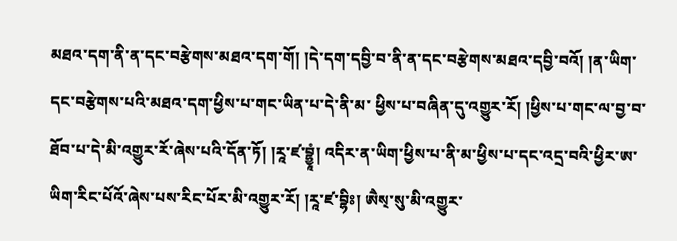མཐའ་དག་ནི་ན་དང་བརྩེགས་མཐའ་དག་གོ། །དེ་དག་དབྱི་བ་ནི་ན་དང་བརྩེགས་མཐའ་དབྱི་བའོ། །ན་ཡིག་དང་བརྩེགས་པའི་མཐའ་དག་ཕྱིས་པ་གང་ཡིན་པ་དེ་ནི་མ་ ཕྱིས་པ་བཞིན་དུ་འགྱུར་རོ། །ཕྱིས་པ་གང་ལ་བྱ་བ་ཐོབ་པ་དེ་མི་འགྱུར་རོ་ཞེས་པའི་དོན་ཏོ། །རཱ་ཛ་བྷྱཱཾ། འདིར་ན་ཡིག་ཕྱིས་པ་ནི་མ་ཕྱིས་པ་དང་འདྲ་བའི་ཕྱིར་ཨ་ཡིག་རིང་པོའོ་ཞེས་པས་རིང་པོར་མི་འགྱུར་རོ། །རཱ་ཛ་བྷིཿ། ཨཻས྄་སུ་མི་འགྱུར་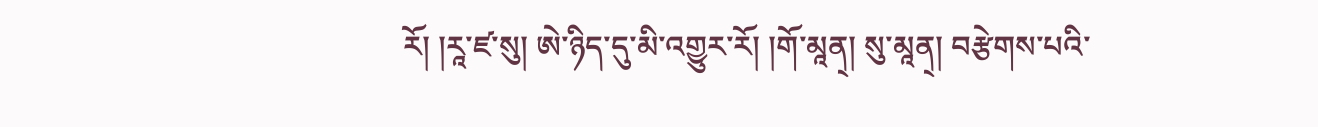རོ། །རཱ་ཛ་སུ། ཨེ་ཉིད་དུ་མི་འགྱུར་རོ། །གོ་མཱན྄། སུ་མཱན྄། བརྩེགས་པའི་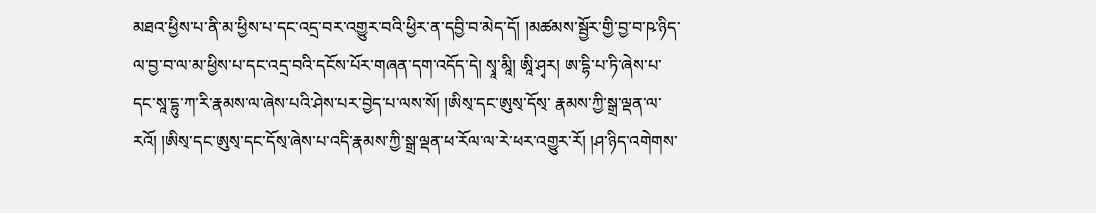མཐའ་ཕྱིས་པ་ནི་མ་ཕྱིས་པ་དང་འདྲ་བར་འགྱུར་བའི་ཕྱིར་ན་དབྱི་བ་མེད་དོ། །མཚམས་སྦྱོར་གྱི་བྱ་བ་ཥ་ཉིད་ལ་བྱ་བ་ལ་མ་ཕྱིས་པ་དང་འདྲ་བའི་དངོས་པོར་གཞན་དག་འདོད་དེ། སྭཱ་མཱི། ཨཱི་ཤྭར། ཨ་དྷི་པ་ཏི་ཞེས་པ་དང་སཱ་དྷུ་ཀ་རི་རྣམས་ལ་ཞེས་པའི་ཤེས་པར་བྱེད་པ་ལས་སོ། །ཨིས྄་དང་ཨུས྄་དོས྄་ རྣམས་ཀྱི་སྒྲ་ལྡན་ལ་རའོ། །ཨིས྄་དང་ཨུས྄་དང་དོས྄་ཞེས་པ་འདི་རྣམས་ཀྱི་སྒྲ་ལྡན་ཕ་རོལ་ལ་རེ་ཕར་འགྱུར་རོ། །ཤ་ཉིད་འགེགས་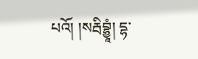པའོ། །སརྦིབྷྱཱཾ། དྷ་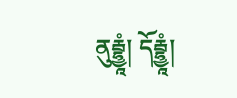ནུརྦྷྱཱཾ། དོརྦྷྱཱཾ།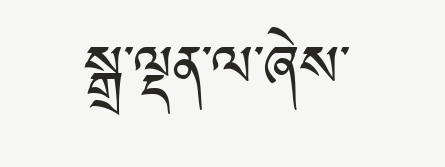སྒྲ་ལྡན་ལ་ཞེས་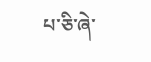པ་ཅི་ཞེ་